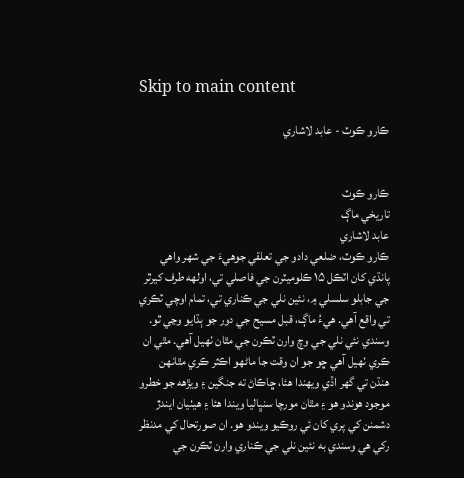Skip to main content

ڪارو ڪوٽ - عابد لاشاري


ڪارو ڪوٽ
تاريخي ماڳ
عابد لاشاري
ڪارو ڪوٽ، ضلعي دادو جي تعلقي جوهيءَ جي شهر واهي پانڌي کان اٽڪل ۱۵ ڪلوميٽرن جي فاصلي تي، اولهه طرف کيرٿر جي جابلو سلسلي ۾، نئين نلي جي ڪناري تي، تمام اوچي ٽڪري تي واقع آهي. هيءُ ماڳ، قبل مسيح جي دور جو ٻڌايو وڃي ٿو. وسندي نئي نلي جي وچ وارن ٽڪرن جي مٿان ٺهيل آهي. مٿي ان ڪري ٺهيل آهي ڇو جو ان وقت جا ماڻهو اڪثر ڪري مٿانهن هنڌن تي گهر اڏي ويهندا هئا، ڇاڪاڻ ته جنگين ۽ ويڙهه جو خطرو موجود هوندو هو ۽ مٿان مورچا سنڀاليا ويندا هئا ۽ هيٺيان ايندڙ دشمنن کي پري کان ئي روڪيو ويندو هو. ان صورتحال کي مدنظر رکي هي وسندي به نئين نلي جي ڪناري وارن ٽڪرن جي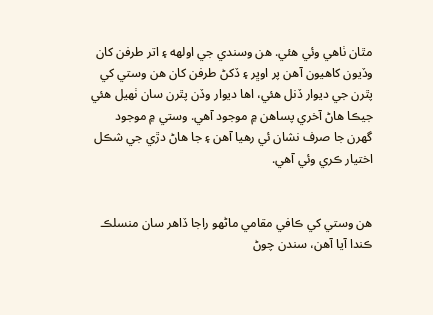مٿان ٺاهي وئي هئي. هن وسندي جي اولهه ۽ اتر طرفن کان وڏيون کاهيون آهن پر اوڀر ۽ ڏکڻ طرفن کان هن وستي کي پٿرن جي ديوار ڏنل هئي، اها ديوار وڏن پٿرن سان ٺهيل هئي جيڪا هاڻ آخري پساهن ۾ موجود آهي. وستي ۾ موجود گهرن جا صرف نشان ئي رهيا آهن ۽ جا هاڻ دڙي جي شڪل اختيار ڪري وئي آهي.


هن وستي کي ڪافي مقامي ماڻهو راجا ڏاهر سان منسلڪ ڪندا آيا آهن، سندن چوڻ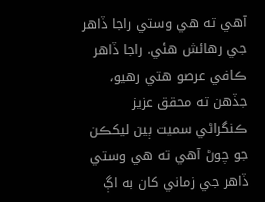آهي ته هي وستي راجا ڏاهر جي رهائش هئي. راجا ڏاهر ڪافي عرصو هتي رهيو، جڏهن ته محقق عزيز ڪنگراڻي سميت ٻين ليکڪن جو چوڻ آهي ته هي وستي ڏاهر جي زماني کان به اڳ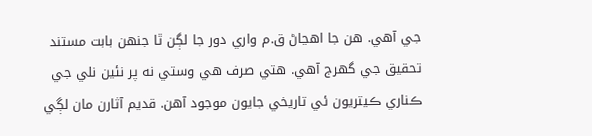جي آهي. هن جا اهڃاڻ ق.م واري دور جا لڳن ٿا جنهن بابت مستند تحقيق جي گهرج آهي. هتي صرف هي وستي نه پر نئين نلي جي ڪناري ڪيتريون ئي تاريخي جايون موجود آهن. قديم آثارن مان لڳي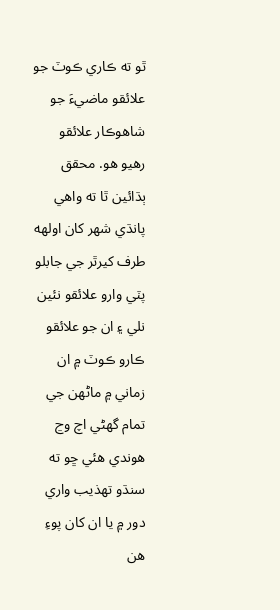ٿو ته ڪاري ڪوٽ جو علائقو ماضيءَ جو شاهوڪار علائقو رهيو هو. محقق ٻڌائين ٿا ته واهي پانڌي شهر کان اولهه طرف کيرٿر جي جابلو پٽي وارو علائقو نئين نلي ۽ ان جو علائقو ڪارو ڪوٽ ۾ ان زماني ۾ ماڻهن جي تمام گهڻي اچ وڃ هوندي هئي ڇو ته سنڌو تهذيب واري دور ۾ يا ان کان پوءِ هن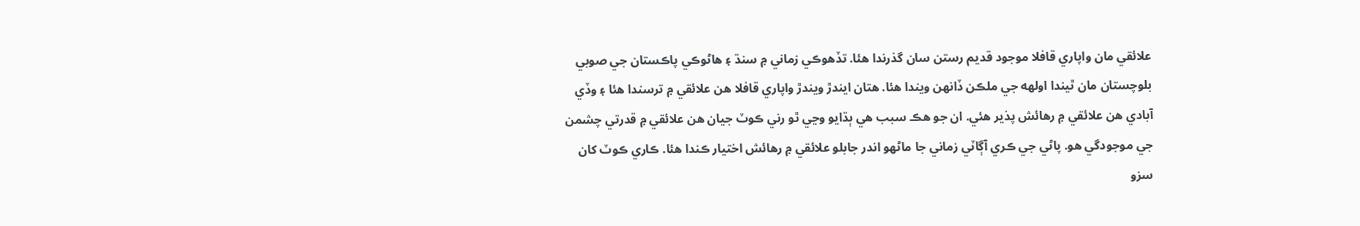علائقي مان واپاري قافلا موجود قديم رستن سان گذرندا هئا. تڏهوڪي زماني ۾ سنڌ ۽ هاڻوڪي پاڪستان جي صوبي بلوچستان مان ٿيندا اولهه جي ملڪن ڏانهن ويندا هئا. هتان ايندڙ ويندڙ واپاري قافلا هن علائقي ۾ ترسندا هئا ۽ وڏي آبادي هن علائقي ۾ رهائش پذير هئي. ان جو هڪ سبب هي ٻڌايو وڃي ٿو رني ڪوٽ جيان هن علائقي ۾ قدرتي چشمن جي موجودگي هو. پاڻي جي ڪري آڳاٽي زماني جا ماڻهو اندر جابلو علائقي ۾ رهائش اختيار ڪندا هئا. ڪاري ڪوٽ کان سزو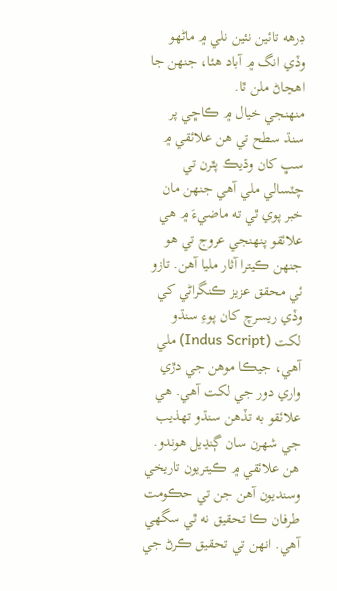ڊرهه تائين نئين نلي ۾ ماڻهو وڏي انگ ۾ آباد هئا، جنهن جا اهڃاڻ ملن ٿا.
منهنجي خيال ۾ ڪاڇي پر سنڌ سطح تي هن علائقي ۾ سڀ کان وڌيڪ پٿرن تي چٽسالي ملي آهي جنھن مان خبر پوي ٿي ته ماضيءَ ۾ هي علائقو پنهنجي عروج تي هو جنهن ڪيترا آثار مليا آهن. تازو ئي محقق عزيز ڪنگراڻي کي وڏي ريسرچ کان پوءِ سنڌو لکت (Indus Script) ملي آهي، جيڪا موهن جي دڙي واري دور جي لکت آهي. هي علائقو به تڏهن سنڌو تهذيب جي شهرن سان ڳنڍيل هوندو. هن علائقي ۾ ڪيتريون تاريخي وسنديون آهن جن تي حڪومت طرفان ڪا تحقيق نه ٿي سگهي آهي. انهن تي تحقيق ڪرڻ جي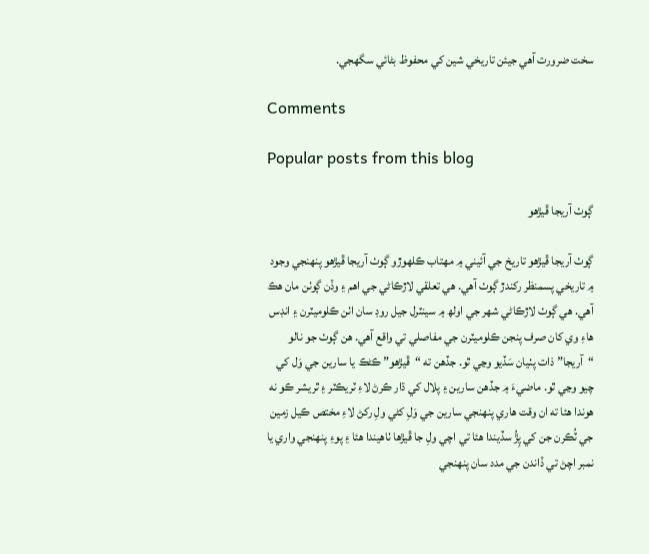سخت ضرورت آهي جيئن تاريخي شين کي محفوظ بڻائي سگهجي.

Comments

Popular posts from this blog

ڳوٺ آريجا ڦيڙھو

ڳوٺ آريجا ڦيڙھو تاريخ جي آئيني ۾ مھتاب ڪلھوڙو ڳوٺ آريجا ڦيڙھو پنھنجي وجود ۾ تاريخي پسمنظر رکندڙ ڳوٺ آهي. هي تعلقي لاڙڪاڻي جي اهم ۽ وڏن ڳوٺن مان هڪ آهي. هي ڳوٺ لاڙڪاڻي شھر جي اولھ ۾ سينٽرل جيل روڊ سان اٺن ڪلوميٽرن ۽ انڊس هاءِ وي کان صرف پنجن ڪلوميٽرن جي مفاصلي تي واقع آهي. هن ڳوٺ جو نالو “آريجا” ذات پٺيان سَڏيو وڃي ٿو. جڏهن ته “ڦيڙهو” ڪڻڪ يا سارين جي وَل کي چيو وڃي ٿو. ماضيءَ ۾ جڏهن سارين ۽ پلال کي ڌار ڪرڻ لاءِ ٽريڪٽر ۽ ٿريشر ڪو نه هوندا هئا ته ان وقت ھاري پنھنجي سارين جي وَلِ کڻي ولِ رکڻ لاءِ مختص ڪيل زمين جي ٽُڪرن جن کي پِڙُ سڏيندا هئا تي اچي ولِ جا ڦيڙها ٺاهيندا هئا ۽ پوءِ پنھنجي واري يا نمبر اچڻ تي ڏاندن جي مدد سان پنھنجي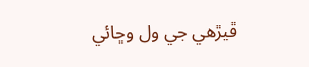ڦيڙھي جي ول وڇائي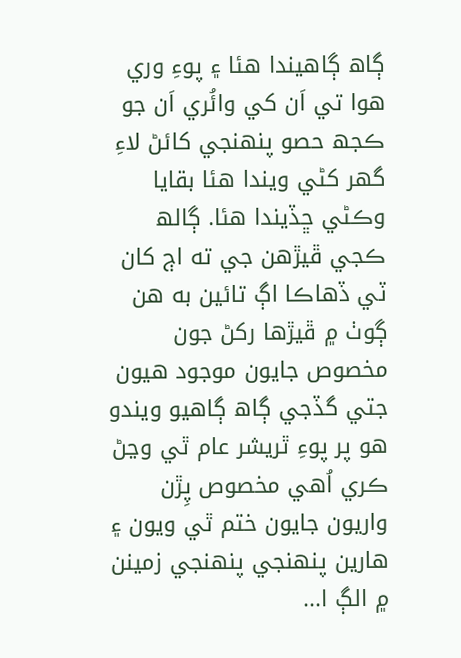ڳاھ ڳاهيندا هئا ۽ پوءِ وري هوا تي اَن کي وائُري اَن جو ڪجھ حصو پنهنجي کائڻ لاءِ گهر کڻي ويندا هئا بقايا وڪڻي ڇڏيندا هئا. ڳالھ ڪجي ڦيڙهن جي ته اڄ کان ٽي ڏهاڪا اڳ تائين به هن ڳوٺ ۾ ڦيڙها رکڻ جون مخصوص جايون موجود هيون جتي گڏجي ڳاھ ڳاهيو ويندو هو پر پوءِ ٿريشر عام ٿي وڃڻ ڪري اُهي مخصوص پِڙن واريون جايون ختم ٿي ويون ۽ هارين پنهنجي پنهنجي زمينن ۾ الڳ ا...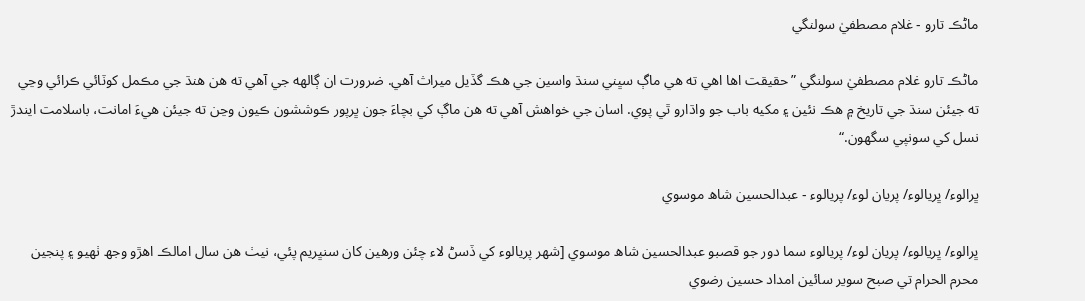ماڻڪ تارو - غلام مصطفيٰ سولنگي

ماڻڪ تارو غلام مصطفيٰ سولنگي ”حقيقت اها اهي ته هي ماڳ سڀني سنڌ واسين جي هڪ گڏيل ميراث آهي. ضرورت ان ڳالهه جي آهي ته هن هنڌ جي مڪمل کوٽائي ڪرائي وڃي ته جيئن سنڌ جي تاريخ ۾ هڪ نئين ۽ مکيه باب جو واڌارو ٿي پوي. اسان جي خواهش آهي ته هن ماڳ کي بچاءَ جون ڀرپور ڪوششون ڪيون وڃن ته جيئن هيءَ امانت، باسلامت ايندڙ نسل کي سونپي سگهون.“

ڀرالوء/ ڀريالوء/ پريان لوء/ پريالوء - عبدالحسين شاھ موسوي

ڀرالوء/ ڀريالوء/ پريان لوء/ پريالوء سما دور جو قصبو عبدالحسين شاھ موسوي [شھر پريالوء کي ڏسڻ لاء چئن ورهين کان سنڀريم پئي، نيٺ هن سال امالڪ اهڙو وجھ ٺھيو ۽ پنجين محرم الحرام تي صبح سوير سائين امداد حسين رضوي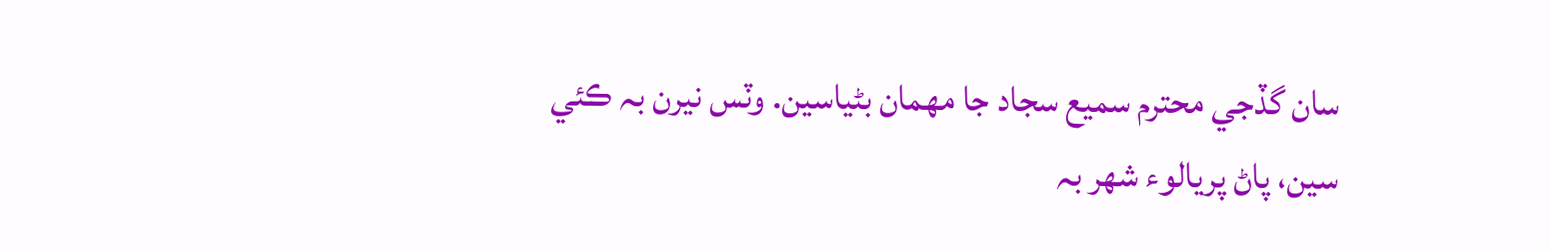سان گڏجي محترم سميع سجاد جا مھمان بڻياسين. وٽس نيرن بہ ڪئي سين، پاڻ پريالوء شھر بہ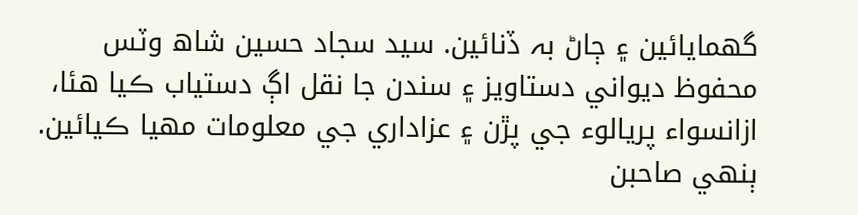گھمايائين ۽ ڄاڻ بہ ڏنائين. سيد سجاد حسين شاھ وٽس محفوظ ديواني دستاويز ۽ سندن جا نقل اڳ دستياب ڪيا هئا، ازانسواء پريالوء جي پڙن ۽ عزاداري جي معلومات مھيا ڪيائين. ٻنھي صاحبن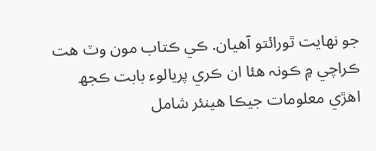جو نھايت ٿورائتو آهيان. ڪي ڪتاب مون وٽ هت ڪراچي ۾ ڪونہ هئا ان ڪري پريالوء بابت ڪجھ اهڙي معلومات جيڪا هينئر شامل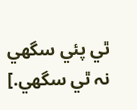ٿي پئي سگھي نہ ٿي سگھي.]